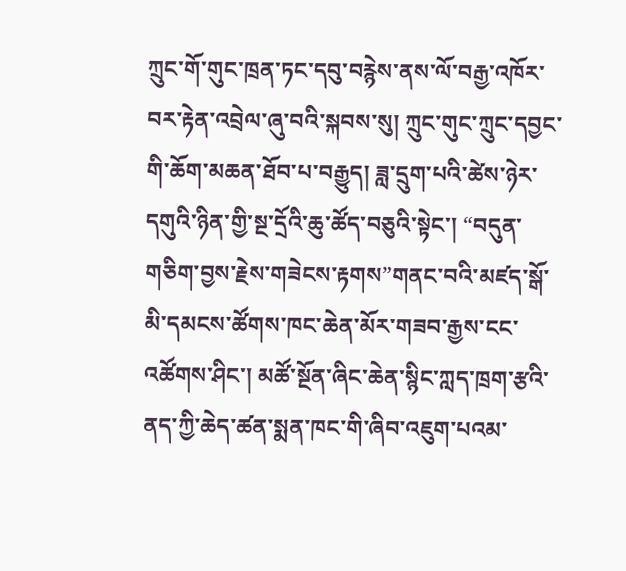ཀྲུང་གོ་གུང་ཁྲན་ཏང་དབུ་བརྙེས་ནས་ལོ་བརྒྱ་འཁོར་བར་རྟེན་འབྲེལ་ཞུ་བའི་སྐབས་སུ། ཀྲུང་གུང་ཀྲུང་དབྱང་གི་ཆོག་མཆན་ཐོབ་པ་བརྒྱུད། ཟླ་དྲུག་པའི་ཚེས་ཉེར་དགུའི་ཉིན་གྱི་སྔ་དྲོའི་ཆུ་ཚོད་བཅུའི་སྟེང་། “བདུན་གཅིག་བྱས་རྗེས་གཟེངས་རྟགས”གནང་བའི་མཛད་སྒོ་མི་དམངས་ཚོགས་ཁང་ཆེན་མོར་གཟབ་རྒྱས་ངང་འཚོགས་ཤིང་། མཚོ་སྔོན་ཞིང་ཆེན་སྙིང་ཀླད་ཁྲག་རྩའི་ནད་ཀྱི་ཆེད་ཚན་སྨན་ཁང་གི་ཞིབ་འཇུག་པའམ་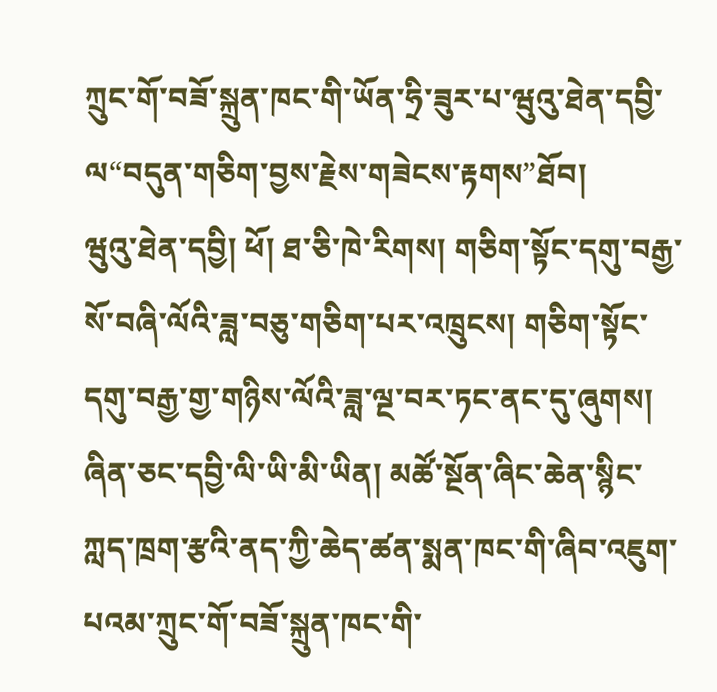ཀྲུང་གོ་བཟོ་སྐྲུན་ཁང་གི་ཡོན་ཧྲི་ཟུར་པ་ཝུའུ་ཐེན་དབྱི་ལ“བདུན་གཅིག་བྱས་རྗེས་གཟེངས་རྟགས”ཐོབ།
ཝུའུ་ཐེན་དབྱི། ཕོ། ཐ་ཅི་ཁེ་རིགས། གཅིག་སྟོང་དགུ་བརྒྱ་སོ་བཞི་ལོའི་ཟླ་བཅུ་གཅིག་པར་འཁྲུངས། གཅིག་སྟོང་དགུ་བརྒྱ་གྱ་གཉིས་ལོའི་ཟླ་ལྔ་བར་ཏང་ནང་དུ་ཞུགས། ཞིན་ཅང་དབྱི་ལི་ཡི་མི་ཡིན། མཚོ་སྔོན་ཞིང་ཆེན་སྙིང་ཀླད་ཁྲག་རྩའི་ནད་ཀྱི་ཆེད་ཚན་སྨན་ཁང་གི་ཞིབ་འཇུག་པའམ་ཀྲུང་གོ་བཟོ་སྐྲུན་ཁང་གི་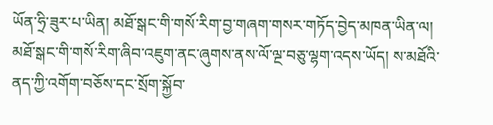ཡོན་ཧྲི་ཟུར་པ་ཡིན། མཐོ་སྒང་གི་གསོ་རིག་བྱ་གཞག་གསར་གཏོད་བྱེད་མཁན་ཡིན་ལ། མཐོ་སྒང་གི་གསོ་རིག་ཞིབ་འཇུག་ནང་ཞུགས་ནས་ལོ་ལྔ་བཅུ་ལྷག་འདས་ཡོད། ས་མཐོའི་ནད་ཀྱི་འགོག་བཅོས་དང་སྲོག་སྐྱོབ་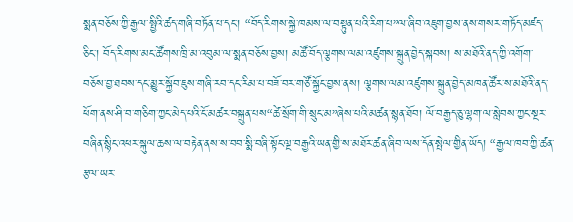སྨན་བཅོས་ཀྱི་རྒྱལ་སྤྱིའི་ཚད་གཞི་བཏོན་པ་དང་། “བོད་རིགས་སྐྱེ་ཁམས་ལ་བསྟུན་པའི་རིག་པ”ལ་ཞིབ་འཇུག་བྱས་ནས་གསར་གཏོད་མཛད་ཅིང་། བོད་རིགས་མང་ཚོགས་ཁྲི་མ་འབུམ་ལ་སྨན་བཅོས་བྱས། མཚོ་བོད་ལྕགས་ལམ་འཛུགས་སྐྲུན་བྱེད་སྐབས། ས་མཐོའི་ནད་ཀྱི་འགོག་བཅོས་བྱ་ཐབས་དང་མྱུར་སྐྱོབ་ཇུས་གཞི་རབ་དང་རིམ་པ་བཟོ་བར་གཙོ་སྐྱོང་བྱས་ནས། ལྕགས་ལམ་འཛུགས་སྐྲུན་བྱེད་མཁན་ཚོར་ས་མཐོའི་ནད་ཕོག་ནས་ཤི་བ་གཅིག་ཀྱང་མེད་པའི་ངོ་མཚར་བསྐྲུན་པས“ཚེ་སྲོག་གི་སྲུང་མ”ཞེས་པའི་མཚན་སྙན་ཐོབ། ལོ་བརྒྱད་ཅུ་ལྷག་ལ་སླེབས་ཀྱང་སྔར་བཞིན་སྙིང་འཕར་སྐུལ་ཆས་ལ་བརྟེན་ནས་ས་བབ་སྨི་བཞི་སྟོང་ལྔ་བརྒྱའི་ཡན་གྱི་ས་མཐོར་ཚན་ཞིབ་ལས་དོན་སྤེལ་གྱིན་ཡོད། “རྒྱལ་ཁབ་ཀྱི་ཚན་རྩལ་ཡར་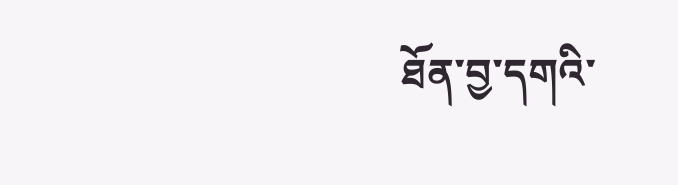ཐོན་བྱ་དགའི་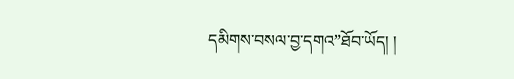དམིགས་བསལ་བྱ་དགའ”ཐོབ་ཡོད། །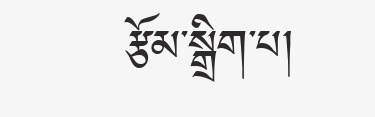རྩོམ་སྒྲིག་པ།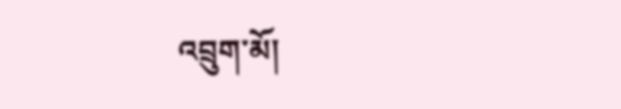འབྲུག་མོ།